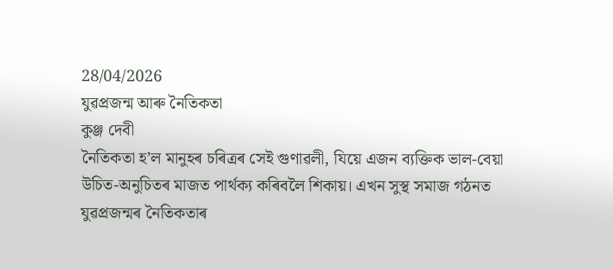28/04/2026
যুৱপ্ৰজন্ম আৰু নৈতিকতা
কুঞ্জ দেবী
নৈতিকতা হ’ল মানুহৰ চৰিত্ৰৰ সেই গুণাৱলী, যিয়ে এজন ব্যক্তিক ভাল-বেয়া উচিত-অনুচিতৰ মাজত পাৰ্থক্য কৰিবলৈ শিকায়। এখন সুস্থ সমাজ গঠনত যুৱপ্ৰজন্মৰ নৈতিকতাৰ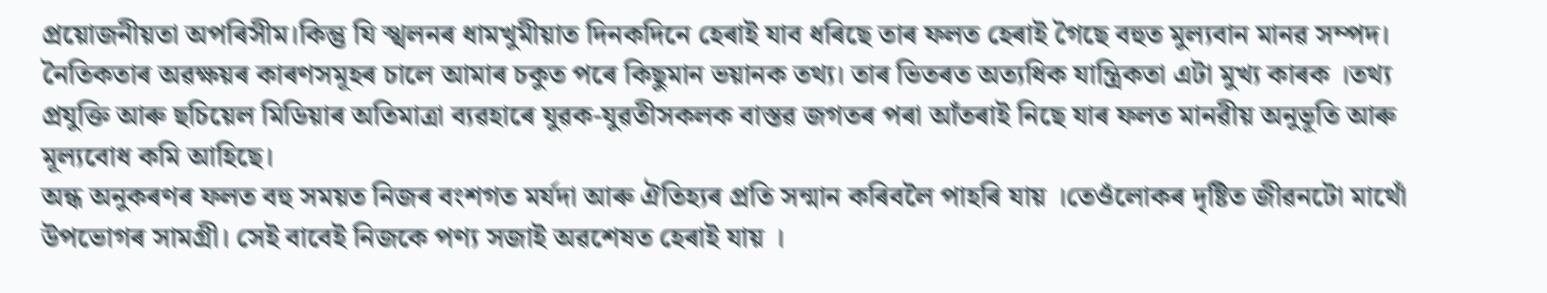প্ৰয়োজনীয়তা অপৰিসীম।কিন্তু যি স্খলনৰ ধামখুমীয়াত দিনকদিনে হেৰাই যাব ধৰিছে তাৰ ফলত হেৰাই গৈছে বহুত মুল্যবান মানৱ সম্পদ।
নৈতিকতাৰ অৱক্ষয়ৰ কাৰণসমূহৰ চালে আমাৰ চকুত পৰে কিছুমান ভয়ানক তথ্য। তাৰ ভিতৰত অত্যধিক যান্ত্ৰিকতা এটা মুখ্য কাৰক ।তথ্য প্ৰযুক্তি আৰু ছচিয়েল মিডিয়াৰ অতিমাত্ৰা ব্যৱহাৰে যুৱক-যুৱতীসকলক বাস্তৱ জগতৰ পৰা আঁতৰাই নিছে যাৰ ফলত মানৱীয় অনুভূতি আৰু মূল্যবোধ কমি আহিছে।
অন্ধ অনুকৰণৰ ফলত বহু সময়ত নিজৰ বংশগত মৰ্যদা আৰু ঐতিহ্যৰ প্ৰতি সন্মান কৰিবলৈ পাহৰি যায় ।তেওঁলোকৰ দৃষ্টিত জীৱনটো মাথোঁ উপভোগৰ সামগ্ৰী। সেই বাবেই নিজকে পণ্য সজাই অৱশেষত হেৰাই যায় ।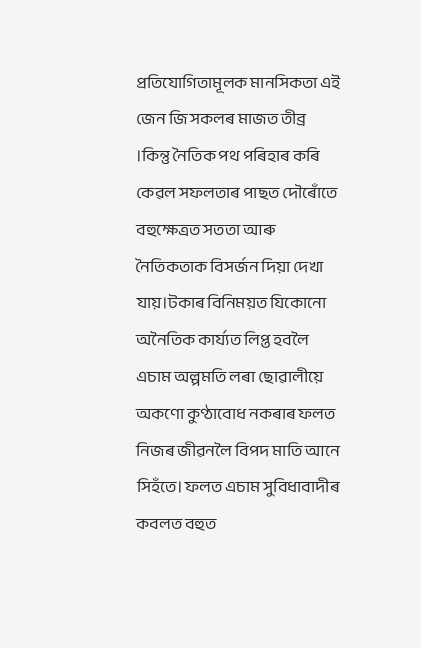প্ৰতিযোগিতামূলক মানসিকতা এই জেন জি সকলৰ মাজত তীব্ৰ ।কিন্তু নৈতিক পথ পৰিহাৰ কৰি কেৱল সফলতাৰ পাছত দৌৰোঁতে বহুক্ষেত্ৰত সততা আৰু নৈতিকতাক বিসৰ্জন দিয়া দেখা যায়।টকাৰ বিনিময়ত যিকোনো অনৈতিক কাৰ্য্যত লিপ্ত হবলৈ এচাম অল্পমতি লৰা ছোৱালীয়ে অকণো কুণ্ঠাবোধ নকৰাৰ ফলত নিজৰ জীৱনলৈ বিপদ মাতি আনে সিহঁতে। ফলত এচাম সুবিধাবাদীৰ কবলত বহুত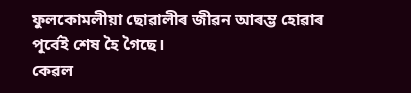ফুলকোমলীয়া ছোৱালীৰ জীৱন আৰম্ভ হোৱাৰ পূৰ্বেই শেষ হৈ গৈছে।
কেৱল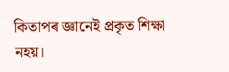কিতাপৰ জ্ঞানেই প্ৰকৃত শিক্ষা নহয়।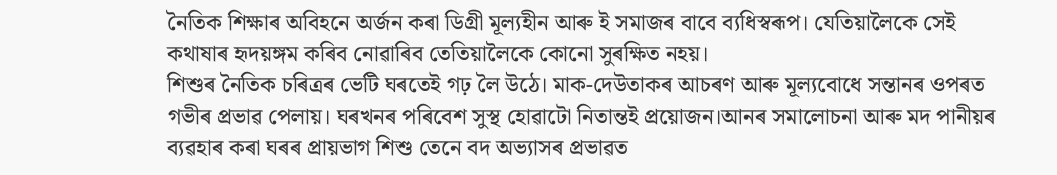নৈতিক শিক্ষাৰ অবিহনে অৰ্জন কৰা ডিগ্ৰী মূল্যহীন আৰু ই সমাজৰ বাবে ব্যধিস্বৰূপ। যেতিয়ালৈকে সেই কথাষাৰ হৃদয়ঙ্গম কৰিব নোৱাৰিব তেতিয়ালৈকে কোনো সুৰক্ষিত নহয়।
শিশুৰ নৈতিক চৰিত্ৰৰ ভেটি ঘৰতেই গঢ় লৈ উঠে। মাক-দেউতাকৰ আচৰণ আৰু মূল্যবোধে সন্তানৰ ওপৰত গভীৰ প্ৰভাৱ পেলায়। ঘৰখনৰ পৰিবেশ সুস্থ হোৱাটো নিতান্তই প্ৰয়োজন।আনৰ সমালোচনা আৰু মদ পানীয়ৰ ব্যৱহাৰ কৰা ঘৰৰ প্ৰায়ভাগ শিশু তেনে বদ অভ্যাসৰ প্ৰভাৱত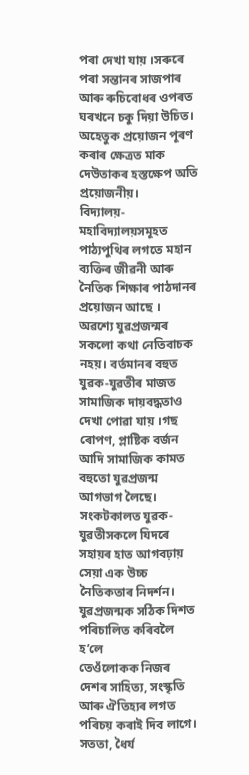পৰা দেখা যায় ।সৰুৰে পৰা সন্তানৰ সাজপাৰ আৰু ৰুচিবোধৰ ওপৰত ঘৰখনে চকু দিয়া উচিত। অহেতুক প্ৰয়োজন পূৰণ কৰাৰ ক্ষেত্ৰত মাক দেউতাকৰ হস্তক্ষেপ অতি প্ৰয়োজনীয়।
বিদ্যালয়-মহাবিদ্যালয়সমূহত পাঠ্যপুথিৰ লগতে মহান ব্যক্তিৰ জীৱনী আৰু নৈতিক শিক্ষাৰ পাঠদানৰ প্ৰয়োজন আছে ।
অৱশ্যে যুৱপ্ৰজন্মৰ সকলো কথা নেতিবাচক নহয়। বৰ্তমানৰ বহুত যুৱক-যুৱতীৰ মাজত সামাজিক দায়বদ্ধতাও দেখা পোৱা যায় ।গছ ৰোপণ, প্লাষ্টিক বৰ্জন আদি সামাজিক কামত বহুতো যুৱপ্ৰজন্ম আগভাগ লৈছে।
সংকটকালত যুৱক-যুৱতীসকলে যিদৰে সহায়ৰ হাত আগবঢ়ায় সেয়া এক উচ্চ নৈতিকতাৰ নিদৰ্শন।
যুৱপ্ৰজন্মক সঠিক দিশত পৰিচালিত কৰিবলৈ হ’লে
তেওঁলোকক নিজৰ দেশৰ সাহিত্য, সংস্কৃতি আৰু ঐতিহ্যৰ লগত পৰিচয় কৰাই দিব লাগে।
সততা, ধৈৰ্য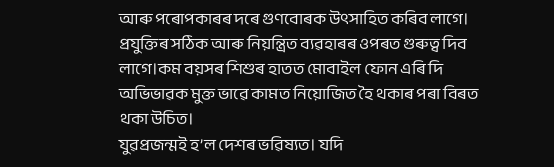আৰু পৰোপকাৰৰ দৰে গুণবোৰক উৎসাহিত কৰিব লাগে।
প্ৰযুক্তিৰ সঠিক আৰু নিয়ন্ত্ৰিত ব্যৱহাৰৰ ওপৰত গুৰুত্ব দিব লাগে।কম বয়সৰ শিশুৰ হাতত মোবাইল ফোন এৰি দি অভিভাৱক মুক্ত ভাৱে কামত নিয়োজিত হৈ থকাৰ পৰা বিৰত থকা উচিত।
যুৱপ্ৰজন্মই হ’ল দেশৰ ভৱিষ্যত। যদি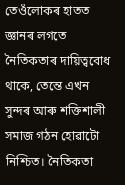তেওঁলোকৰ হাতত জ্ঞানৰ লগতে নৈতিকতাৰ দায়িত্ববোধ থাকে, তেন্তে এখন সুন্দৰ আৰু শক্তিশালী সমাজ গঠন হোৱাটো নিশ্চিত। নৈতিকতা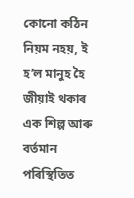কোনো কঠিন নিয়ম নহয়, ই হ’ল মানুহ হৈ জীয়াই থকাৰ এক শিল্প আৰু বৰ্তমান পৰিস্থিতিত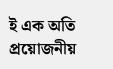ই এক অতি প্ৰয়োজনীয়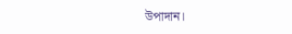উপাদান।